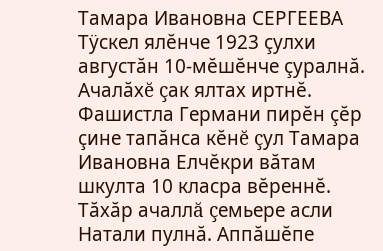Тамара Ивановна СЕРГЕЕВА Тÿскел ялĕнче 1923 çулхи августăн 10-мĕшĕнче çуралнă. Ачалăхĕ çак ялтах иртнĕ. Фашистла Германи пирĕн çĕр çине тапăнса кĕнĕ çул Тамара Ивановна Елчĕкри вăтам шкулта 10 класра вĕреннĕ. Тăхăр ачаллă çемьере асли Натали пулнă. Аппăшĕпе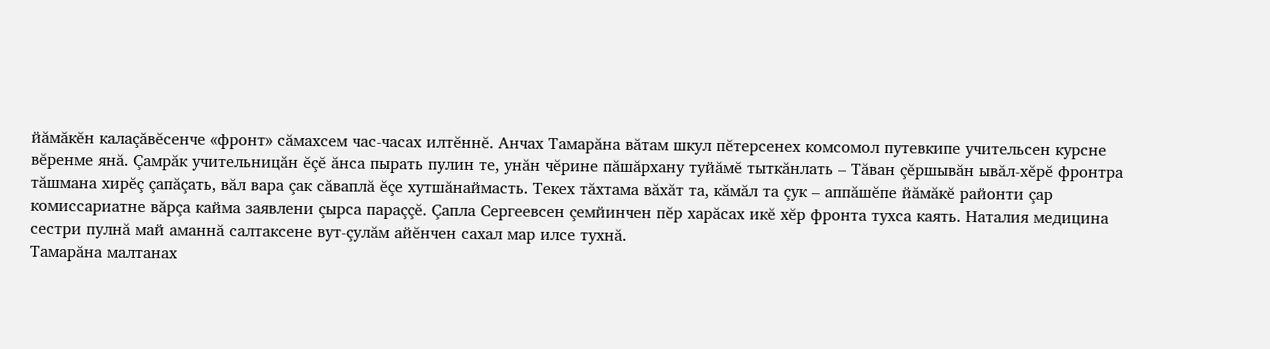йăмăкĕн калаçăвĕсенче «фронт» сăмахсем час-часах илтĕннĕ. Анчах Тамарăна вăтам шкул пĕтерсенех комсомол путевкипе учительсен курсне вĕренме янă. Çамрăк учительницăн ĕçĕ ăнса пырать пулин те, унăн чĕрине пăшăрхану туйăмĕ тыткăнлать – Тăван çĕршывăн ывăл-хĕрĕ фронтра тăшмана хирĕç çапăçать, вăл вара çак сăваплă ĕçе хутшăнаймасть. Текех тăхтама вăхăт та, кăмăл та çук – аппăшĕпе йăмăкĕ районти çар комиссариатне вăрçа кайма заявлени çырса параççĕ. Çапла Сергеевсен çемйинчен пĕр харăсах икĕ хĕр фронта тухса каять. Наталия медицина сестри пулнă май аманнă салтаксене вут-çулăм айĕнчен сахал мар илсе тухнă.
Тамарăна малтанах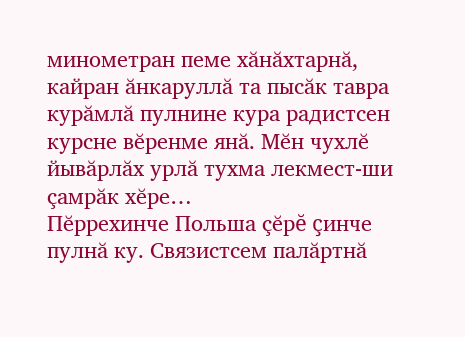минометран пеме хăнăхтарнă, кайран ăнкаруллă та пысăк тавра курăмлă пулнине кура радистсен курсне вĕренме янă. Мĕн чухлĕ йывăрлăх урлă тухма лекмест-ши çамрăк хĕре…
Пĕррехинче Польша çĕрĕ çинче пулнă ку. Связистсем палăртнă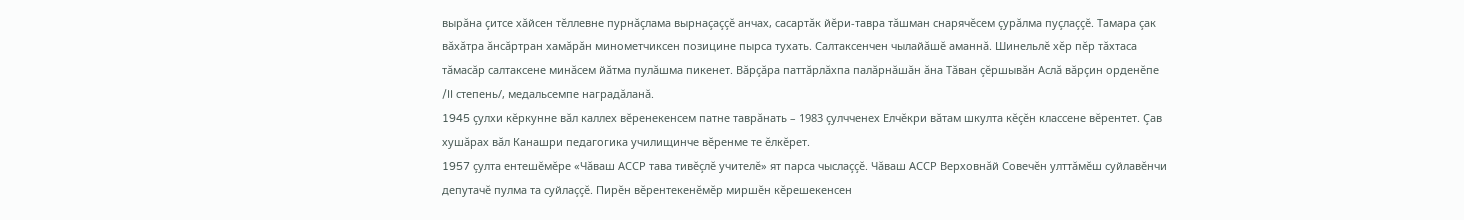вырăна çитсе хăйсен тĕллевне пурнăçлама вырнаçаççĕ анчах, сасартăк йĕри-тавра тăшман снарячĕсем çурăлма пуçлаççĕ. Тамара çак вăхăтра ăнсăртран хамăрăн минометчиксен позицине пырса тухать. Салтаксенчен чылайăшĕ аманнă. Шинельлĕ хĕр пĕр тăхтаса тăмасăр салтаксене минăсем йăтма пулăшма пикенет. Вăрçăра паттăрлăхпа палăрнăшăн ăна Тăван çĕршывăн Аслă вăрçин орденĕпе /II степень/, медальсемпе наградăланă.
1945 çулхи кĕркунне вăл каллех вĕренекенсем патне таврăнать – 1983 çулчченех Елчĕкри вăтам шкулта кĕçĕн классене вĕрентет. Çав хушăрах вăл Канашри педагогика училищинче вĕренме те ĕлкĕрет.
1957 çулта ентешĕмĕре «Чăваш АССР тава тивĕçлĕ учителĕ» ят парса чыслаççĕ. Чăваш АССР Верховнăй Совечĕн улттăмĕш суйлавĕнчи депутачĕ пулма та суйлаççĕ. Пирĕн вĕрентекенĕмĕр миршĕн кĕрешекенсен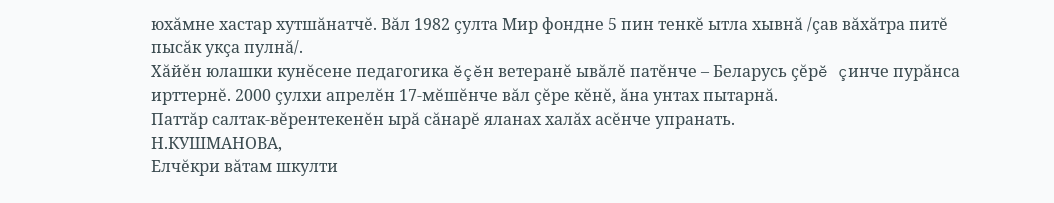юхăмне хастар хутшăнатчĕ. Вăл 1982 çулта Мир фондне 5 пин тенкĕ ытла хывнă /çав вăхăтра питĕ пысăк укçа пулнă/.
Хăйĕн юлашки кунĕсене педагогика ĕçĕн ветеранĕ ывăлĕ патĕнче – Беларусь çĕрĕ çинче пурăнса ирттернĕ. 2000 çулхи апрелĕн 17-мĕшĕнче вăл çĕре кĕнĕ, ăна унтах пытарнă.
Паттăр салтак-вĕрентекенĕн ырă сăнарĕ яланах халăх асĕнче упранать.
Н.КУШМАНОВА,
Елчĕкри вăтам шкулти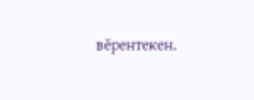вĕрентекен.